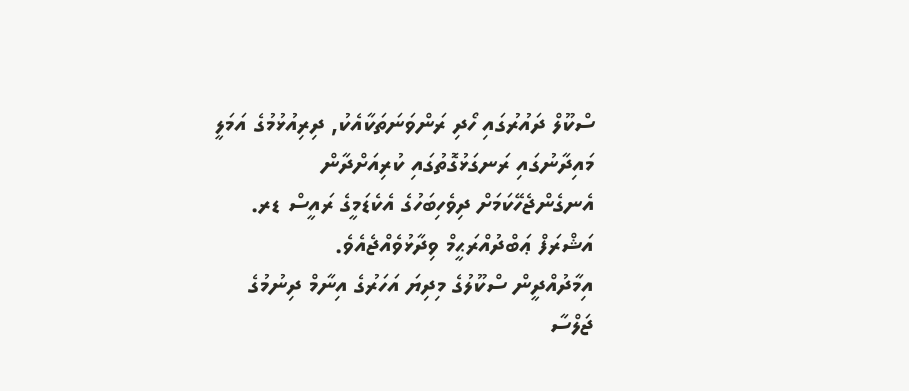ސްކޫލް ދައުރުގައި ހޯދި ރަންވަނަތަކާއެކު, ދިރިއުޅުމުގެ އަމަލީ މައިދާނުގައި ރަނގަޅުގޮތުގައި ކުރިއަށްދާން އެނގެންޖެހޭކަމަށް ދިވެހިބަހުގެ އެކެޑަމީގެ ރައީސް ޑރ. އަޝްރަފް ޢަބްދުއްރަޙީމް ވިދާޅުވެއްޖެއެވެ.
އިމާދުއްދީން ސްކޫލުގެ މިދިޔަ އަހަރުގެ އިނާމް ދިނުމުގެ ޖަލްސާ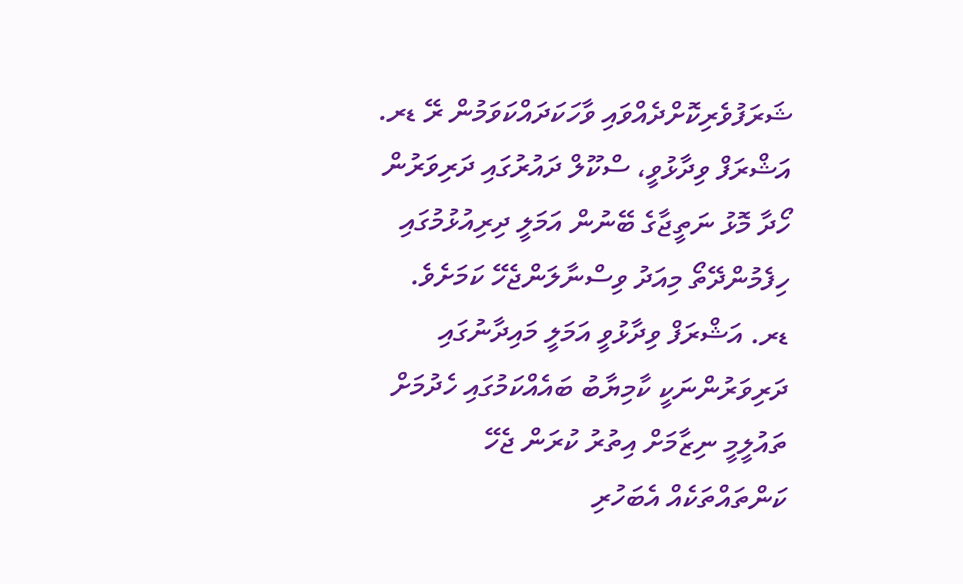ޝަރަފުވެރިކޮށްދެއްވައި ވާހަކަދައްކަވަމުން ރޭ ޑރ. އަޝްރަފް ވިދާޅުވީ، ސްކޫލް ދައުރުގައި ދަރިވަރުން ހޯދާ މޮޅު ނަތީޖާގެ ބޭނުން އަމަލީ ދިރިއުޅުމުގައި ހިފެމުންދޭތޯ މިއަދު ވިސްނާލަންޖެހޭ ކަމަށެވެ.
ޑރ. އަޝްރަފް ވިދާޅުވީ އަމަލީ މައިދާނުގައި ދަރިވަރުންނަކީ ކާމިޔާބު ބައެއްކަމުގައި ހެދުމަށް ތައުލީމީ ނިޒާމަށް އިތުރު ކުރަން ޖެހޭ ކަންތައްތަކެއް އެބަހުރި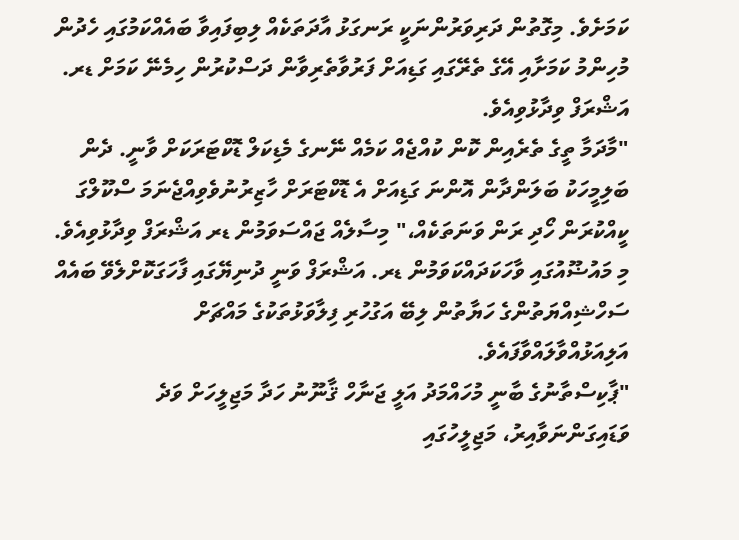ކަމަށެވެ. މިގޮތުން ދަރިވަރުންނަކީ ރަނގަޅު އާދަތަކެއް ލިބިފައިވާ ބައެއްކަމުގައި ހެދުން މުހިންމު ކަމަށާއި އޭގެ ތެރޭގައި ގަޑިއަށް ފަރުވާތެރިވާން ދަސްކުރުން ހިމެނޭ ކަމަށް ޑރ. އަޝްރަފް ވިދާޅުވިއެވެ.
"މާދަމާ ތީގެ ތެރެއިން ކޮން ކުއްޖެއް ކަމެއް ނޭނގެ މެޑިކަލް ޑޮކްޓަރަކަށް ވާނީ. ދެން ބަލިމީހަކު ބަލަންދާން އޮންނަ ގަޑިއަށް އެ ޑޮކްޓަރަށް ހާޒިރުނުވެވިއްޖެނަމަ ސްކޫލްގަ ކީއްކުރަން ހޯދި ރަން ވަނަތަކެއް،" މިސާލެއް ޖައްސަވަމުން ޑރ އަޝްރަފް ވިދާޅުވިއެވެ.
މި މައުޟޫއުގައި ވާހަކަދައްކަވަމުން ޑރ. އަޝްރަފް ވަނީ ދުނިޔޭގައި ފާހަގަކޮށްލެވޭ ބައެއް ސަހްޝިއްޔަތުންގެ ހަޔާތުން ލިބޭ އަގުހުރި ފިލާވަޅުތަކުގެ މައްޗަށް އަލިއަޅުއްވާލައްވާފައެވެ.
"ޕާކިސްތާނުގެ ބާނީ މުހައްމަދު އަލީ ޖަނާހް ޤާނޫނު ހަދާ މަޖިލީހަށް ވަދެ ވަޑައިގަންނަވާއިރު، މަޖިލީހުގައި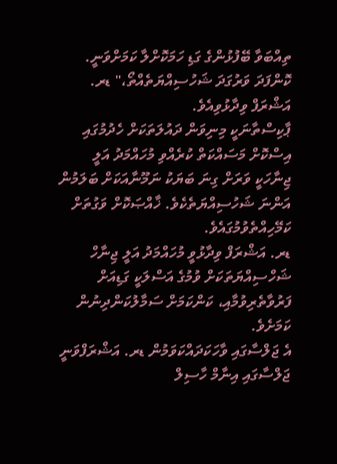ތިއްބަވާ ބޭފުޅުންގެ ގަޑި ހަމަކޮށްލާ ކަމަށްވަނީ. ކޮންފަދަ ވަރުގަދަ ޝަހުސިއްޔަތެއްތޯ،" ޑރ. އަޝްރަފް ވިދާޅުވިއެވެ.
ޕާކިސްތާނަކީ މިނިވަން ދައުލަތަކަށް ހެދުމުގައި އިސްކޮށް މަސައްކަތް ކުރެއްވި މުހައްމަދު އަލީ ޖިނާހަކީ ވަރަށް ގިނަ ބަޔަކު ނަމޫނާއަކަށް ބަލަމުން އަންނަ ޝަހުސިއްޔަތެކެވެ. ޚާއްޞަކޮށް ވަގުތަށް ކަމޭހިއްތެވުމުގައެވެ.
ޑރ. އަޝްރަފް ވިދާޅުވީ މުހައްމަދު އަލީ ޖިނާހް ޝަހްސިއްޔަތަކަށް ވުމުގެ އަސްލަކީ ގަޑިއަށް ފަރުވާތެރިވުމާއި، ކަންކަމަށް ސަމާލުކަންދިނުން ކަމަށެވެ.
އެ ޖަލްސާގައި ވާހަކަދައްކަވަމުން ޑރ. އަޝްރަފްވަނީ ޖަލްސާގައި އިނާމް ހާސިލް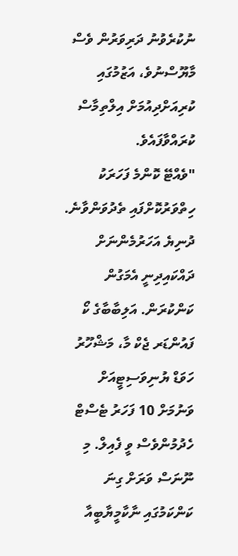ނުކުރެވުނު ދަރިވަރުން ވެސް މާޔޫސްނުވެ، އަޒުމުގައި ކުރިއަށްދިއުމަށް އިލްތިމާސް ކުރައްވާފައެވެ.
"ވެއްޓޭ ކޮންމެ ފަހަރަކު ހިތްވަރުކޮށްފައި ތެދުވަންވާނެ. ދުނިޔެ އަހަރުމެންނަށް ދައްކައިދިނީ އެމަގުން ކަންކުރަން. އަލިބާބާގެ ކޯ ފައުންޑަރ ޖެކް މާ، މަޝްހޫރު ހަވަޑް ޔުނިވަސިޓީއަށް ވަނުމަށް 10 ފަހަރު ޓެސްޓް ހެދުމުންވެސް ވީ ފެއިލް. މި ނޫނަސް ވަރަށް ގިނަ ކަންކަމުގައި ނާކާމީޔާބީއާ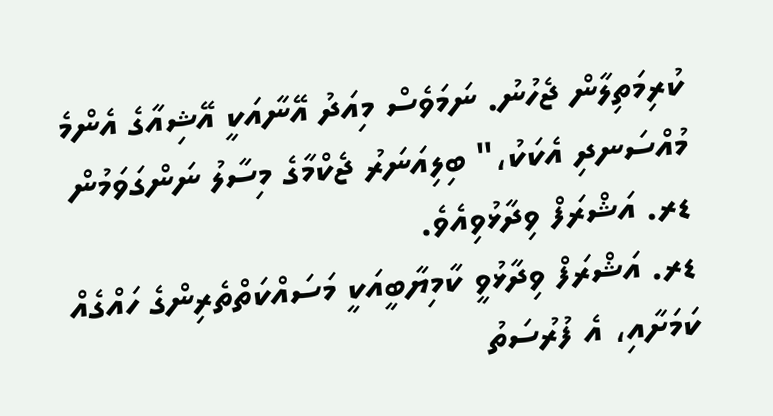ކުރިމަތިލާން ޖެހުނު. ނަމަވެސް މިއަދު އޭނާއަކީ އޭޝިއާގެ އެންމެ މުއްސަނދި އެކަކު،" ބިލިއަނަރު ޖެކްމާގެ މިސާލު ނަންގަވަމުން ޑރ. އަޝްރަފް ވިދާޅުވިއެވެ.
ޑރ. އަޝްރަފް ވިދާޅުވީ ކާމިޔާބީއަކީ މަސައްކަތްތެރިންގެ ހައްގެއް ކަމަށާއި، އެ ފުރުސަތު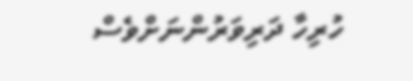ހުރިހާ ދަރިވަރުންނަށްވެސް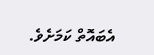އެބައޮތް ކަމަށެވެ.